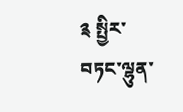༉ སྤྱིར་བཏང་ལྷུན་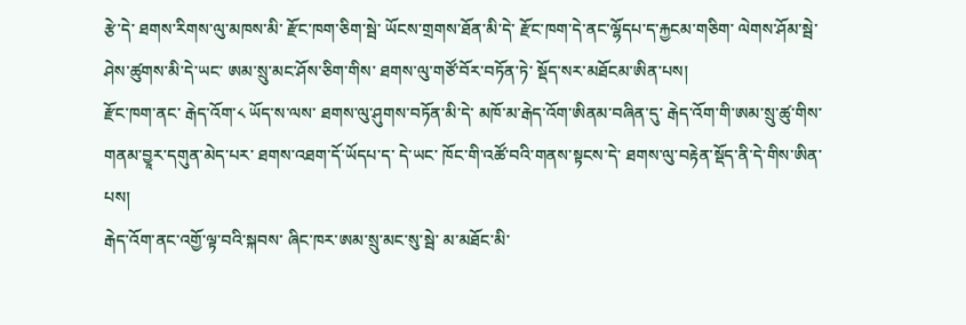རྩེ་དེ་ ཐགས་རིགས་ལུ་མཁས་མི་ རྫོང་ཁག་ཅིག་སྦེ་ ཡོངས་གྲགས་ཐོན་མི་དེ་ རྫོང་ཁག་དེ་ནང་ལྷོདཔ་ད་རྐྱངམ་གཅིག་ ལེགས་ཤོམ་སྦེ་ ཤེས་ཚུགས་མི་དེ་ཡང་ ཨམ་སྲུ་མང་ཤོས་ཅིག་གིས་ ཐགས་ལུ་གཙོ་བོར་བཏོན་ཏེ་ སྡོད་སར་མཐོངམ་ཨིན་པས།
རྫོང་ཁག་ནང་ རྒེད་འོག་༨ ཡོད་ས་ལས་ ཐགས་ལུ་ཤུགས་བཏོན་མི་དེ་ མཁོ་མ་རྒེད་འོག་ཨིནམ་བཞིན་དུ་ རྒེད་འོག་གི་ཨམ་སྲུ་ཚུ་གིས་ གནམ་བྱཱར་དགུན་མེད་པར་ ཐགས་འཐག་དོ་ཡོདཔ་ད་ དེ་ཡང་ ཁོང་གི་འཚོ་བའི་གནས་སྟངས་དེ་ ཐགས་ལུ་བརྟེན་སྡོད་ནི་དེ་གིས་ཨིན་པས།
རྒེད་འོག་ནང་འགྱོ་ལྟ་བའི་སྐབས་ ཞིང་ཁར་ཨམ་སྲུ་མང་སུ་སྦེ་ མ་མཐོང་མི་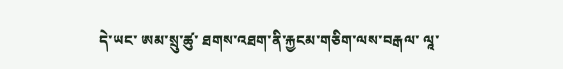དེ་ཡང་ ཨམ་སྲུ་ཚུ་ ཐགས་འཐག་ནི་རྐྱངམ་གཅིག་ལས་བརྒལ་ ལཱ་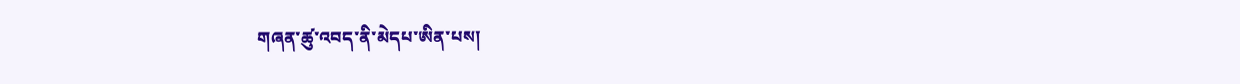གཞན་ཚུ་འབད་ནི་མེདཔ་ཨིན་པས།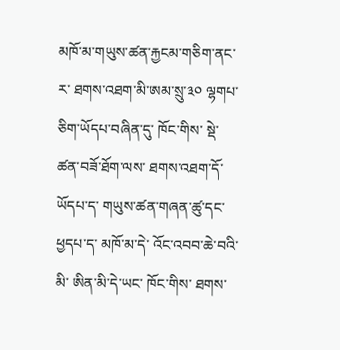མཁོ་མ་གཡུས་ཚན་རྐྱངམ་གཅིག་ནང་ར་ ཐགས་འཐག་མི་ཨམ་སྲུ་༣༠ ལྷགཔ་ཅིག་ཡོདཔ་བཞིན་དུ་ ཁོང་གིས་ སྡེ་ཚན་བཟོ་ཐོག་ལས་ ཐགས་འཐག་དོ་ཡོདཔ་ད་ གཡུས་ཚན་གཞན་ཚུ་དང་ཕྱདཔ་ད་ མཁོ་མ་དེ་ འོང་འབབ་ཆེ་བའི་མི་ ཨིན་མི་དེ་ཡང་ ཁོང་གིས་ ཐགས་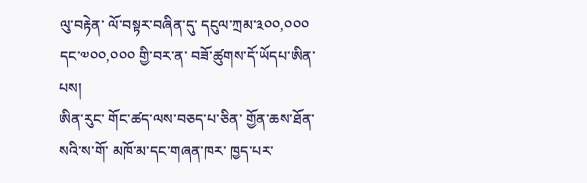ལུ་བརྟེན་ ལོ་བསྟར་བཞིན་དུ་ དངུལ་ཀྲམ་༣༠༠,༠༠༠ དང་༧༠༠,༠༠༠ གྱི་བར་ན་ བཟོ་ཚུགས་དོ་ཡོདཔ་ཨིན་པས།
ཨིན་རུང་ གོང་ཚད་ལས་བཅད་པ་ཅིན་ གྱོན་ཆས་ཐོན་སའི་ས་གོ་ མཁོ་མ་དང་གཞན་ཁར་ ཁྱད་པར་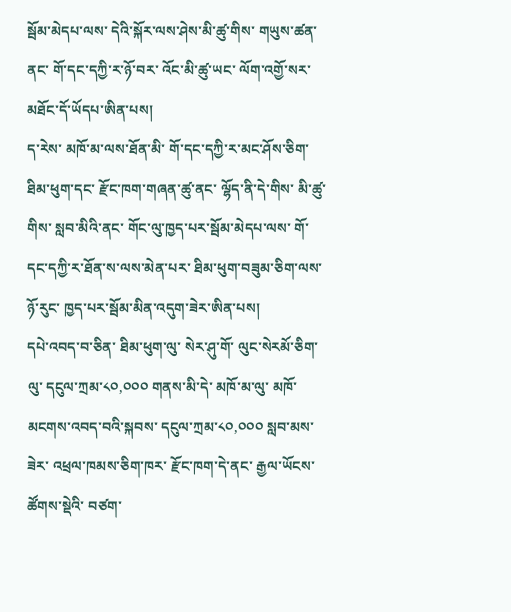སྦོམ་མེདཔ་ལས་ དེའི་སྐོར་ལས་ཤེས་མི་ཚུ་གིས་ གཡུས་ཚན་ནང་ གོ་དང་དཀྱི་ར་ཉོ་བར་ འོང་མི་ཚུ་ཡང་ ལོག་འགྱོ་སར་ མཐོང་དོ་ཡོདཔ་ཨིན་པས།
ད་རེས་ མཁོ་མ་ལས་ཐོན་མི་ གོ་དང་དཀྱི་ར་མང་ཤོས་ཅིག་ ཐིམ་ཕུག་དང་ རྫོང་ཁག་གཞན་ཚུ་ནང་ ལྷོད་ནི་དེ་གིས་ མི་ཚུ་གིས་ སླབ་མིའི་ནང་ གོང་ལུ་ཁྱད་པར་སྦོམ་མེདཔ་ལས་ གོ་དང་དཀྱི་ར་ཐོན་ས་ལས་མེན་པར་ ཐིམ་ཕུག་བཟུམ་ཅིག་ལས་ཉོ་རུང་ ཁྱད་པར་སྦོམ་མིན་འདུག་ཟེར་ཨིན་པས།
དཔེ་འབད་བ་ཅིན་ ཐིམ་ཕུག་ལུ་ སེར་ཤུ་གོ་ ལུང་སེརམོ་ཅིག་ལུ་ དངུལ་ཀྲམ་༨༠,༠༠༠ གནས་མི་དེ་ མཁོ་མ་ལུ་ མཁོ་མངགས་འབད་བའི་སྐབས་ དངུལ་ཀྲམ་༨༠,༠༠༠ སླབ་མས་ཟེར་ འཕྲལ་ཁམས་ཅིག་ཁར་ རྫོང་ཁག་དེ་ནང་ རྒྱལ་ཡོངས་ཚོགས་སྡེའི་ བཙག་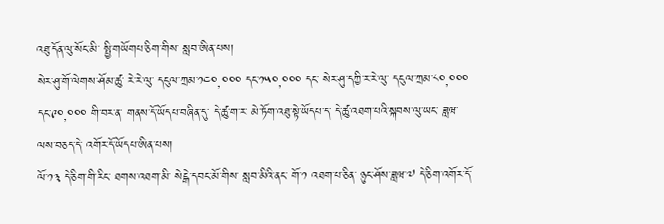འཐུ་དོན་ལུ་སོང་མི་ སྤྱི་གཡོགཔ་ཅིག་གིས་ སླབ་ཨིན་པས།
སེར་ཤུ་གོ་ལེགས་ཤོམ་ཚུ་ རེ་རེ་ལུ་ དངུལ་ཀྲམ་༡༤༠,༠༠༠ དང་༡༥༠,༠༠༠ དང་ སེར་ཤུ་དཀྱི་ར་རེ་ལུ་ དངུལ་ཀྲམ་༨༠,༠༠༠ དང་༩༠,༠༠༠ གི་བར་ན་ གནས་དོ་ཡོདཔ་བཞིན་དུ་ དེ་ཚུ་ག་ར་ མེ་ཏོག་འཐུ་སྟེ་ཡོདཔ་ད་ དེ་ཚུ་འཐག་པའི་སྐབས་ལུ་ཡང་ ཟླཝ་ལས་བཅད་དེ་ འགོར་དོ་ཡོདཔ་ཨིན་པས།
ལོ་༡༣ དེ་ཅིག་གི་རིང་ ཐགས་འཐག་མི་ སེངྒེ་དབང་མོ་གིས་ སླབ་མིའི་ནང་ གོ་༡ འཐག་པ་ཅིན་ ཉུང་ཤོས་ཟླཝ་༧ དེ་ཅིག་འགོར་དོ་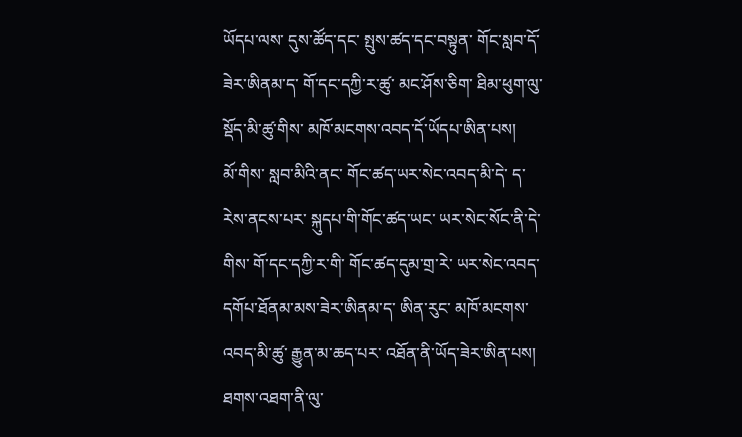ཡོདཔ་ལས་ དུས་ཚོད་དང་ སྤུས་ཚད་དང་བསྟུན་ གོང་སླབ་དོ་ཟེར་ཨིནམ་ད་ གོ་དང་དཀྱི་ར་ཚུ་ མང་ཤོས་ཅིག་ ཐིམ་ཕུག་ལུ་སྡོད་མི་ཚུ་གིས་ མཁོ་མངགས་འབད་དོ་ཡོདཔ་ཨིན་པས།
མོ་གིས་ སླབ་མིའི་ནང་ གོང་ཚད་ཡར་སེང་འབད་མི་དེ་ ད་རེས་ནངས་པར་ སྐུདཔ་གི་གོང་ཚད་ཡང་ ཡར་སེང་སོང་ནི་དེ་གིས་ གོ་དང་དཀྱི་ར་གི་ གོང་ཚད་དུམ་གྲ་རེ་ ཡར་སེང་འབད་དགོཔ་ཐོནམ་མས་ཟེར་ཨིནམ་ད་ ཨིན་རུང་ མཁོ་མངགས་འབད་མི་ཚུ་ རྒྱུན་མ་ཆད་པར་ འཐོན་ནི་ཡོད་ཟེར་ཨིན་པས།
ཐགས་འཐག་ནི་ལུ་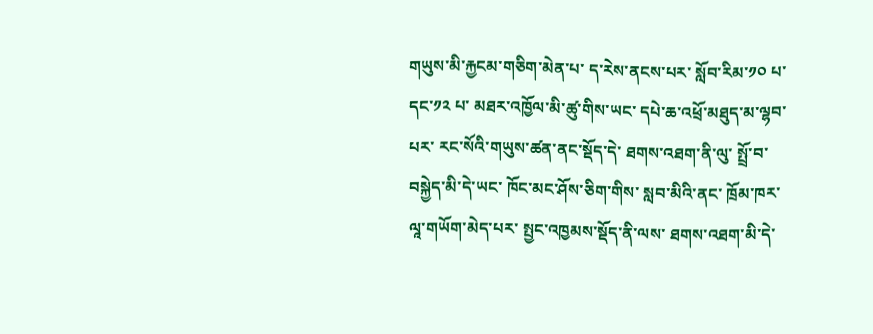གཡུས་མི་རྐྱངམ་གཅིག་མེན་པ་ ད་རེས་ནངས་པར་ སློབ་རིམ་༡༠ པ་དང་༡༢ པ་ མཐར་འཁྱོལ་མི་ཚུ་གིས་ཡང་ དཔེ་ཆ་འཕྲོ་མཐུད་མ་ལྷབ་པར་ རང་སོའི་གཡུས་ཚན་ནང་སྡོད་དེ་ ཐགས་འཐག་ནི་ལུ་ སྤྲོ་བ་བསྐྱེད་མི་དེ་ཡང་ ཁོང་མང་ཤོས་ཅིག་གིས་ སླབ་མིའི་ནང་ ཁྲོམ་ཁར་ལཱ་གཡོག་མེད་པར་ སྤྱང་འཁྱམས་སྡོད་ནི་ལས་ ཐགས་འཐག་མི་དེ་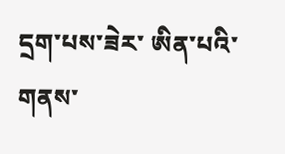དྲག་པས་ཟེར་ ཨིན་པའི་གནས་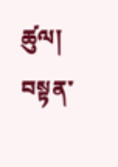ཚུལ།
བསྟན་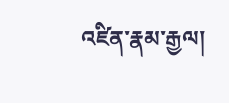འཛིན་རྣམ་རྒྱལ།